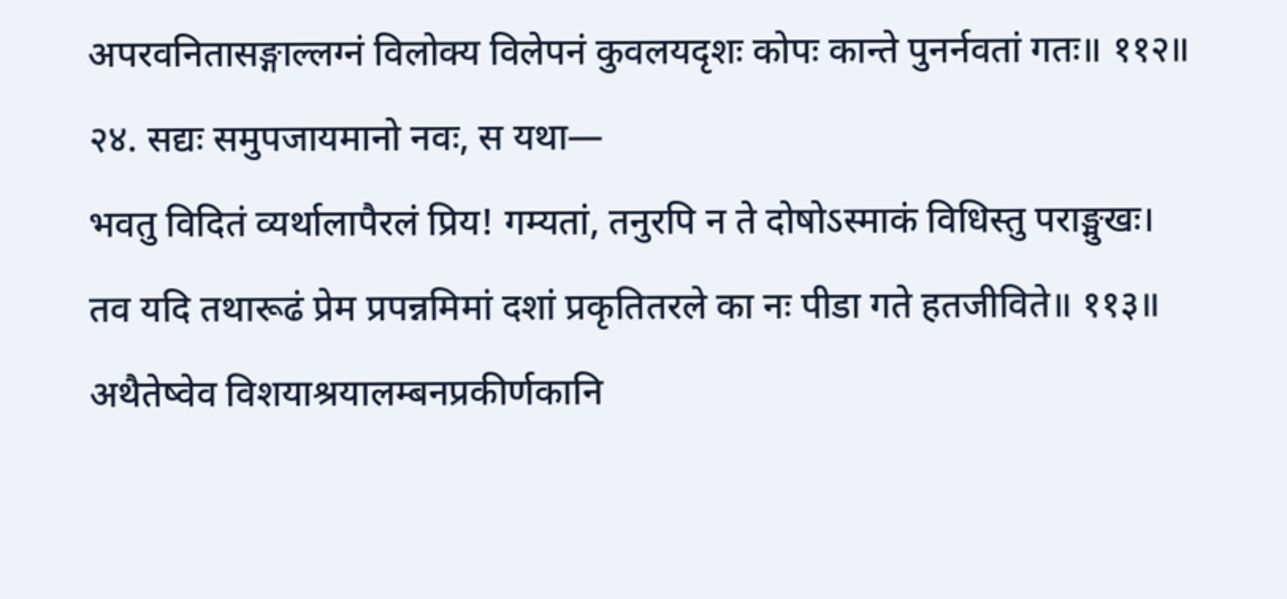अपरवनितासङ्गाल्लग्नं विलोक्य विलेपनं कुवलयदृशः कोपः कान्ते पुनर्नवतां गतः॥ ११२॥
२४. सद्यः समुपजायमानो नवः, स यथा—
भवतु विदितं व्यर्थालापैरलं प्रिय! गम्यतां, तनुरपि न ते दोषोऽस्माकं विधिस्तु पराङ्मुखः।
तव यदि तथारूढं प्रेम प्रपन्नमिमां दशां प्रकृतितरले का नः पीडा गते हतजीविते॥ ११३॥
अथैतेष्वेव विशयाश्रयालम्बनप्रकीर्णकानि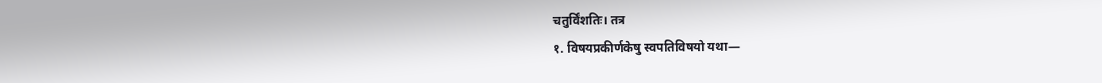चतुर्विंशतिः। तत्र
१. विषयप्रकीर्णकेषु स्वपतिविषयो यथा—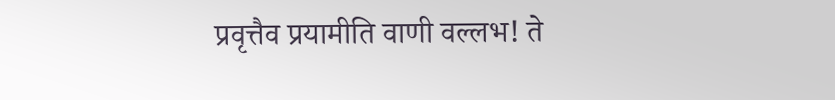प्रवृत्तैव प्रयामीति वाणी वल्लभ! ते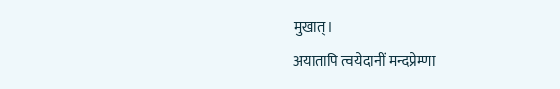मुखात्।
अयातापि त्वयेदानीं मन्दप्रेम्णा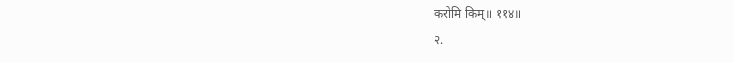करोमि किम्॥ ११४॥
२.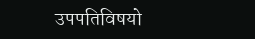उपपतिविषयो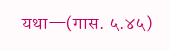यथा—(गास. ५.४५)